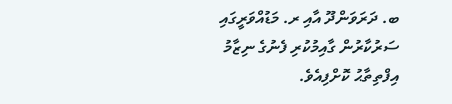ބ. ދަރަވަންދޫ އާއި ރ. މަޑުއްވަރީގައި ސަރުކާރުން ގާއިމުކުރި ފެނުގެ ނިޒާމު އިފްތިތާޙު ކޮށްފިއެވެ.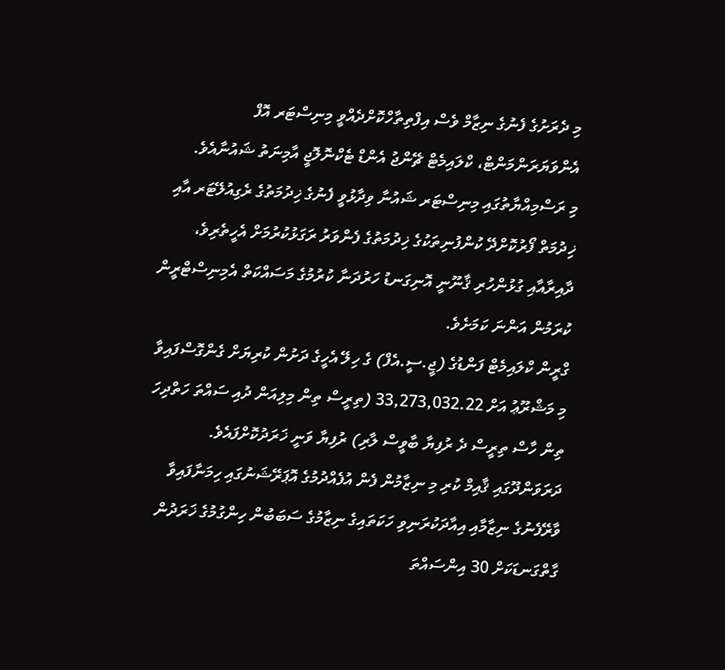މި ދެރަށުގެ ފެނުގެ ނިޒާމް ވެސް އިފްތިތާހްކޮށްދެއްވީ މިނިސްޓަރ އޮފް އެންވަޔަރަންމަންޓް، ކްލައިމެޓް ޗޭންޖު އެންޑް ޓެކްނޮލޮޖީ އާމިނަތު ޝައުނާއެވެ.
މި ރަސްމިއްޔާތުގައި މިނިސްޓަރ ޝައުނާ ވިދާޅުވީ ފެނުގެ ޚިދުމަތުގެ ރެގިއުލޭޓަރ އާއި ޚިދުމަތް ފޯރުކޮށްދޭ ކުންފުނިތަކުގެ ޚިދުމަތުގެ ފެންވަރު ރަގަޅުކުރުމަށް އެހީތެރިވެ، ދާއިރާއާއި ގުޅުންހުރި ޤާނޫނީ އޮނިގަނޑު ހަރުދަނާ ކުރުމުގެ މަސައްކަތް އެމިނިސްޓްރީން ކުރަމުން އަންނަ ކަމަށެވެ.
ގްރީން ކްލައިމެޓް ފަންޑުގެ (ޖީ.ސީ.އެފް) ގެ ހިލޭ އެހީގެ ދަށުން ކުރިޔަށް ގެންގޮސްފައިވާ މި މަޝްރޫޢު އަށް 33,273,032.22 (ތިރީސް ތިން މިލިއަން ދުއި ސައްތަ ހަތްދިހަ ތިން ހާސް ތިރީސް ދެ ރުފިޔާ ބާވީސް ލާރި) ރުފިޔާ ވަނީ ޚަރަދުކޮށްފައެވެ.
ދަރަވަންދޫގައި ޤާއިމް ކުރި މި ނިޒާމުން ފެން އުފެއްދުމުގެ އޮޕަރޭޝަނުގައި ހިމަނާފައިވާ ވާރޭފެނުގެ ނިޒާމާއި އިއާދަކުރަނިވި ހަކަތައިގެ ނިޒާމުގެ ސަބަބުން ހިންގުމުގެ ޚަރަދުން ގާތްގަނޑަކަށް 30 އިންސައްތަ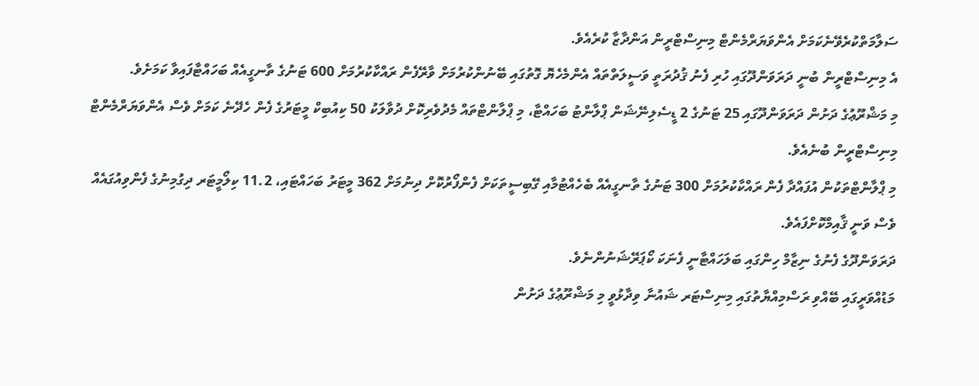ސަލާމަތްކުރެވޭނެކަމަށް އެންވަޔަރްމެންޓް މިނިސްޓްރީން އަންދާޒާ ކުރެއެވެ.
އެ މިނިސްޓްރީން ބުނީ ދަރަވަންދޫގައި ހުރި ފެނު ޤުދުރަތީ ވަސީލަތްތައް އެންމެހެޔޮ ގޮތުގައި ބޭނުންކުރުމަށް ވާރޭފެން ރައްކާކުރުމަށް 600 ޓަނުގެ ތާނގީއެއް ބަހައްޓާފައިވާ ކަމަށެވެ.
މި މަޝްރޫޢުގެ ދަށުން ދަރަވަންދޫގައި 25 ޓަނުގެ 2 ޑީސެލިނޭޝަން ޕްލާންޓު ބަހައްޓާ، މި ޕްލާންޓްތައް މެދުވެރިކޮށް ދުވާލަކު 50 ކިއުބިކް މީޓަރުގެ ފެން ހެދޭނެ ކަމަށް ވެސް އެންވަޔަރްމެންޓް މިނިސްޓްރީން ބުނެއެވެ.
މި ޕްލާންޓްތަކުން އުފައްދާ ފެން ރައްކާކުރުމަށް 300 ޓަނުގެ ތާނގީއެއް ބެހެއްޓުމާއި ގޭބިސީތަކަށް ފެންފޯރުކޮށް ދިނުމަށް 362 މީޓަރު ބަހައްޓައި، 11.2 ކިލޯމީޓަރ ދިގުމިނުގެ ފެންވިއުގައެއް ވެސް ވަނީ ޤާއިމްކޮށްފައެވެ.
ދަރަވަންދޫގެ ފެނުގެ ނިޒާމް ހިންގައި ބަލަހައްޓާނީ ފެނަކަ ކޯޕަރޭޝަނުންނެވެ.
މަޑުއްވަރީގައި ބޭއްވި ރަސްމިއްޔާތުގައި މިނިސްޓަރ ޝައުނާ ވިދާޅުވީ މި މަޝްރޫޢުގެ ދަށުން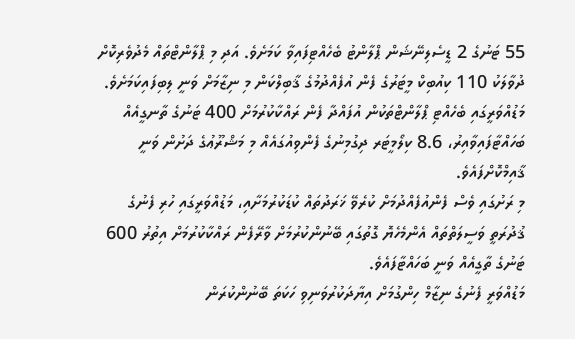55 ޓަނުގެ 2 ޑީސެލިނޭޝަން ޕްލާންޓު ބެހެއްޓިފައިވާ ކަމަށެވެ. އަދި މި ޕްލާންޓްތައް މެދުވެރިކޮށް ދުވާލަކު 110 ކިއުބިކް މީޓަރުގެ ފެން އުފެއްދުމުގެ ޤާބިލްކަން މި ނިޒާމަށް ވަނީ ލިބިފައިކަމަށެވެ.
މަޑުއްވަރީގައި ބެހެއްޓި ޕްލާންޓްތަކުން އުފައްދާ ފެން ރައްކާކުރުމަށް 400 ޓަނުގެ ތާނގީއެއް ބަހައްޓާފައިވާއިރު، 8.6 ކިލޯމީޓަރ ދިގުމިނުގެ ފެންވިއުގައެއް މި މަޝްރޫޢުގެ ދަށުން ވަނީ ޤާއިމްކޮށްފައެވެ.
މި ރަށުގައި ވެސް ފެންއުފެއްދުމަށް ކުރެވޭ ޚަރަދުތައް ކުޑަކުރުމަށާއި، މަޑުއްވަރީގައި ހުރި ފެނުގެ ޤުދުރަތީ ވަސީލަތްތައް އެންމެހެޔޮ ގޮތުގައި ބޭނުންކުރުމަށް ވާރޭފެން ރައްކާކުރުމަށް އިތުރު 600 ޓަނުގެ ތާގީއެއް ވަނީ ބަހައްޓާފައެވެ.
މަޑުއްވަރީ ފެނުގެ ނިޒާމް ހިންގުމަށް އިޔާދަކުރުވަނިވި ހަކަތަ ބޭނުންކުރަން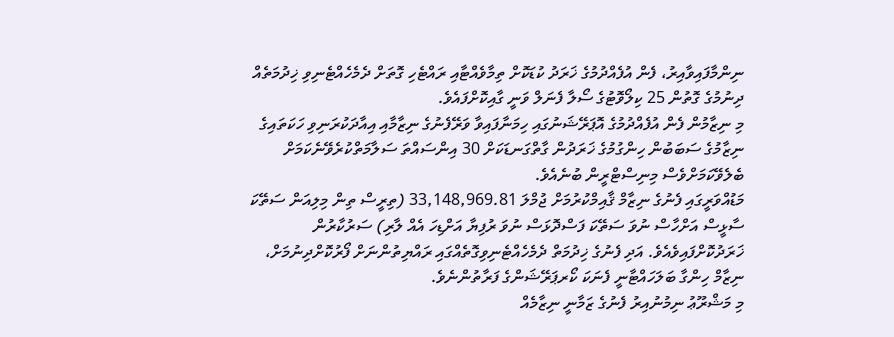ނިންމާފައިވާއިރު، ފެން އުފެއްދުމުގެ ޚަރަދު ކުޑަކޮށް ތިމާވެއްޓާއި ރައްޓެހި ގޮތަށް ދެމެހެއްޓެނިވި ޚިދުމަތެއް ދިނުމުގެ ގޮތުން 25 ކިލޯވޮޓުގެ ސޯލާ ފެނަލް ވަނީ ގާއިކޮށްފައެވެ.
މި ނިޒާމުން ފެން އުފެއްދުމުގެ އޮޕަރޭޝަނުގައި ހިމަނާފައިވާ ވަރޭފެނުގެ ނިޒާމާއި އިއާދަކުރަނިވި ހަކަތައިގެ ނިޒާމުގެ ސަބަބުން ހިންގުމުގެ ޚަރަދުން ގާތްގަނޑަކަށް 30 އިންސައްތަ ސަލާމަތްކުރެވޭނެކަމަށް ބެލެވޭކަމަށްވެސް މިނިސްޓްރީން ބުނެއެވެ.
މަޑުއްވަރީގައި ފެނުގެ ނިޒާމް ޤާއިމްކުރުމަށް ޖުމްލަ 33,148,969.81 (ތިރީސް ތިން މިލިއަން ސަތޭކަ ސާޅީސް އަށްހާސް ނުވަ ސަތޭކަ ފަސްދޮޅަސް ނުވަ ރުފިޔާ އަށްޑިހަ އެއް ލާރި) ސަރުކާރުން ޚަރަދުކޮށްފައިވެއެވެ. އަދި ފެނުގެ ޚިދުމަތް ދެމެހެއްޓެނިވިގޮތެއްގައި ރައްޔިތުންނަށް ފޯރުކޮށްދިނުމަށް، ނިޒާމް ހިންގާ ބަލަހައްޓާނީ ފެނަކަ ކޯރޕަރޭޝަންގެ ފަރާތުންނެވެ.
މި މަޝްރޫޢު ނިމުނުއިރު ފެނުގެ ޒަމާނީ ނިޒާމެއް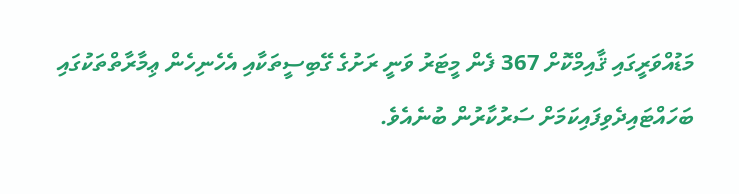މަޑުއްވަރީގައި ޤާއިމްކޮށް 367 ފެން މީޓަރު ވަނީ ރަށުގެ ގޭބިސީތަކާއި އެހެނިހެން ޢިމާރާތްތަކުގައި ބަހައްޓައިދެވިފައިކަމަށް ސަރުކާރުން ބުނެއެވެ.